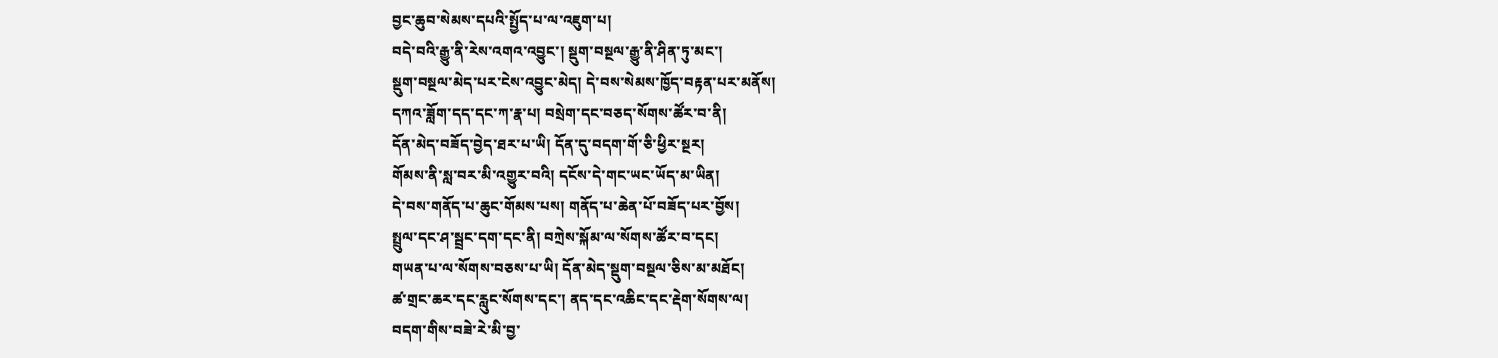བྱང་ཆུབ་སེམས་དཔའི་སྤྱོད་པ་ལ་འཇུག་པ།
བདེ་བའི་རྒྱུ་ནི་རེས་འགའ་འབྱུང་། སྡུག་བསྔལ་རྒྱུ་ནི་ཤིན་ཏུ་མང་།
སྡུག་བསྔལ་མེད་པར་ངེས་འབྱུང་མེད། དེ་བས་སེམས་ཁྱོད་བརྟན་པར་མནོས།
དཀའ་ཟློག་དད་དང་ཀ་རྣ་པ། བསྲེག་དང་བཅད་སོགས་ཚོར་བ་ནི།
དོན་མེད་བཟོད་བྱེད་ཐར་པ་ཡི། དོན་དུ་བདག་གོ་ཅི་ཕྱིར་སྔར།
གོམས་ནི་སླ་བར་མི་འགྱུར་བའི། དངོས་དེ་གང་ཡང་ཡོད་མ་ཡིན།
དེ་བས་གནོད་པ་ཆུང་གོམས་པས། གནོད་པ་ཆེན་པོ་བཟོད་པར་བྱོས།
སྤྲུལ་དང་ཤ་སྦྲང་དག་དང་ནི། བཀྲེས་སྐོམ་ལ་སོགས་ཚོར་བ་དང།
གཡན་པ་ལ་སོགས་བཅས་པ་ཡི། དོན་མེད་སྡུག་བསྔལ་ཅིས་མ་མཐོང།
ཚ་གྲང་ཆར་དང་རླུང་སོགས་དང་། ནད་དང་འཆིང་དང་རྡེག་སོགས་ལ།
བདག་གིས་བཟེ་རེ་མི་བྱ་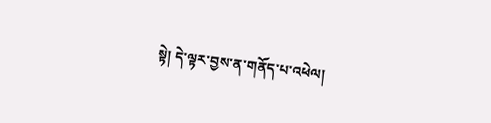སྟེ། དེ་ལྟར་བྱས་ན་གནོད་པ་འཕེལ།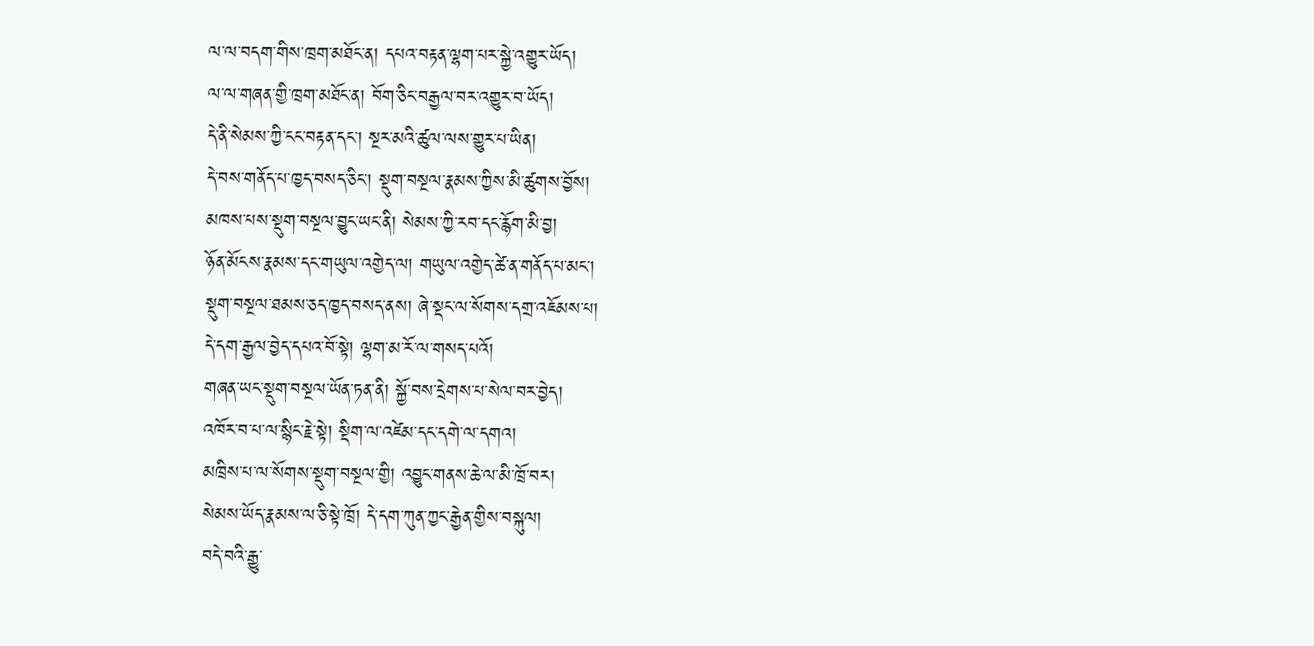ལ་ལ་བདག་གིས་ཁྲག་མཐོང་ན། དཔའ་བརྟན་ལྷག་པར་སྐྱེ་འགྱུར་ཡོད།
ལ་ལ་གཞན་གྱི་ཁྲག་མཐོང་ན། བོག་ཅིང་བརྒྱལ་བར་འགྱུར་བ་ཡོད།
དེ་ནི་སེམས་ཀྱི་ངང་བརྟན་དང་། སྔར་མའི་ཚུལ་ལས་གྱུར་པ་ཡིན།
དེ་བས་གནོད་པ་ཁྱད་བསད་ཅིང་། སྡུག་བསྔལ་རྣམས་ཀྱིས་མི་ཚུགས་བྱོས།
མཁས་པས་སྡུག་བསྔལ་བྱུང་ཡང་ནི། སེམས་ཀྱི་རབ་དང་རྙོག་མི་བྱ།
ཉོན་མོངས་རྣམས་དང་གཡུལ་འགྱེད་ལ། གཡུལ་འགྱེད་ཚེ་ན་གནོད་པ་མང་།
སྡུག་བསྔལ་ཐམས་ཅད་ཁྱད་བསད་ནས། ཞེ་སྡང་ལ་སོགས་དགྲ་འཇོམས་པ།
དེ་དག་རྒྱལ་བྱེད་དཔའ་བོ་སྟེ། ལྷག་མ་རོ་ལ་གསད་པའོ།
གཞན་ཡང་སྡུག་བསྔལ་ཡོན་ཏན་ནི། སྐྱོ་བས་དྲེགས་པ་སེལ་བར་བྱེད།
འཁོར་བ་པ་ལ་སྙིང་རྗེ་སྟེ། སྡིག་ལ་འཛེམ་དང་དགེ་ལ་དགའ།
མཁྲིས་པ་ལ་སོགས་སྡུག་བསྔལ་གྱི། འབྱུང་གནས་ཆེ་ལ་མི་ཁྲོ་བར།
སེམས་ཡོད་རྣམས་ལ་ཅི་སྟེ་ཁྲོ། དེ་དག་ཀུན་ཀྱང་རྒྱེན་གྱིས་བསྐུལ།
བདེ་བའི་རྒྱུ་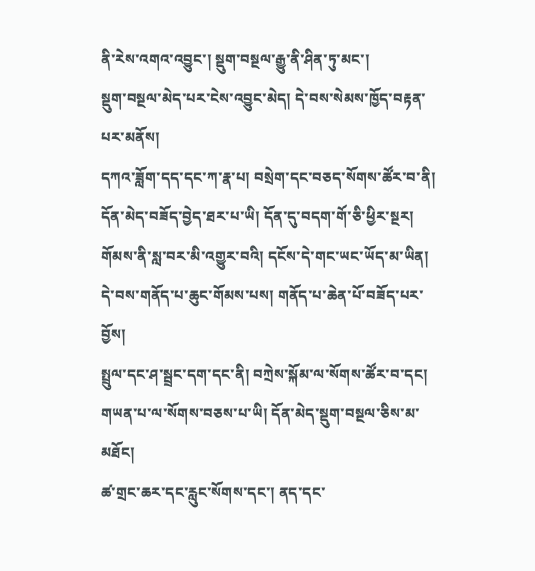ནི་རེས་འགའ་འབྱུང་། སྡུག་བསྔལ་རྒྱུ་ནི་ཤིན་ཏུ་མང་།
སྡུག་བསྔལ་མེད་པར་ངེས་འབྱུང་མེད། དེ་བས་སེམས་ཁྱོད་བརྟན་པར་མནོས།
དཀའ་ཟློག་དད་དང་ཀ་རྣ་པ། བསྲེག་དང་བཅད་སོགས་ཚོར་བ་ནི།
དོན་མེད་བཟོད་བྱེད་ཐར་པ་ཡི། དོན་དུ་བདག་གོ་ཅི་ཕྱིར་སྔར།
གོམས་ནི་སླ་བར་མི་འགྱུར་བའི། དངོས་དེ་གང་ཡང་ཡོད་མ་ཡིན།
དེ་བས་གནོད་པ་ཆུང་གོམས་པས། གནོད་པ་ཆེན་པོ་བཟོད་པར་བྱོས།
སྤྲུལ་དང་ཤ་སྦྲང་དག་དང་ནི། བཀྲེས་སྐོམ་ལ་སོགས་ཚོར་བ་དང།
གཡན་པ་ལ་སོགས་བཅས་པ་ཡི། དོན་མེད་སྡུག་བསྔལ་ཅིས་མ་མཐོང།
ཚ་གྲང་ཆར་དང་རླུང་སོགས་དང་། ནད་དང་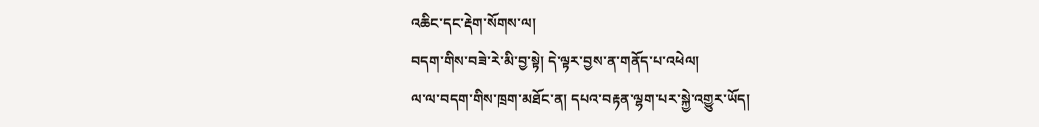འཆིང་དང་རྡེག་སོགས་ལ།
བདག་གིས་བཟེ་རེ་མི་བྱ་སྟེ། དེ་ལྟར་བྱས་ན་གནོད་པ་འཕེལ།
ལ་ལ་བདག་གིས་ཁྲག་མཐོང་ན། དཔའ་བརྟན་ལྷག་པར་སྐྱེ་འགྱུར་ཡོད།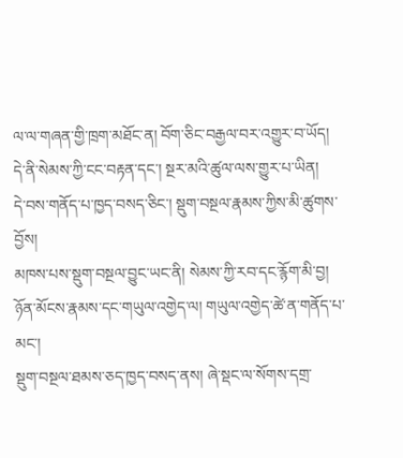ལ་ལ་གཞན་གྱི་ཁྲག་མཐོང་ན། བོག་ཅིང་བརྒྱལ་བར་འགྱུར་བ་ཡོད།
དེ་ནི་སེམས་ཀྱི་ངང་བརྟན་དང་། སྔར་མའི་ཚུལ་ལས་གྱུར་པ་ཡིན།
དེ་བས་གནོད་པ་ཁྱད་བསད་ཅིང་། སྡུག་བསྔལ་རྣམས་ཀྱིས་མི་ཚུགས་བྱོས།
མཁས་པས་སྡུག་བསྔལ་བྱུང་ཡང་ནི། སེམས་ཀྱི་རབ་དང་རྙོག་མི་བྱ།
ཉོན་མོངས་རྣམས་དང་གཡུལ་འགྱེད་ལ། གཡུལ་འགྱེད་ཚེ་ན་གནོད་པ་མང་།
སྡུག་བསྔལ་ཐམས་ཅད་ཁྱད་བསད་ནས། ཞེ་སྡང་ལ་སོགས་དགྲ་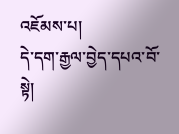འཇོམས་པ།
དེ་དག་རྒྱལ་བྱེད་དཔའ་བོ་སྟེ།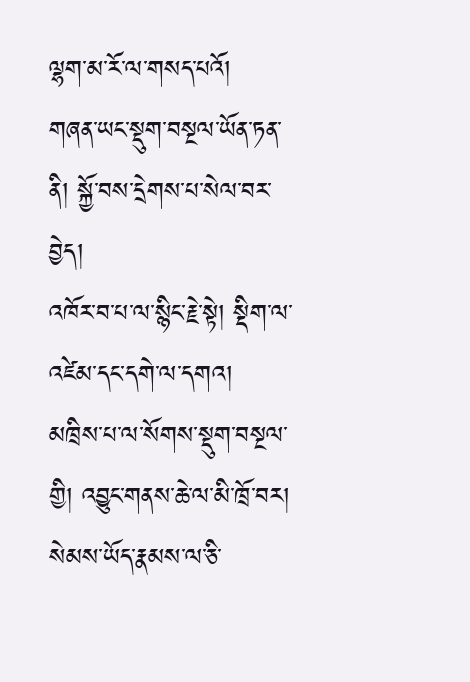ལྷག་མ་རོ་ལ་གསད་པའོ།
གཞན་ཡང་སྡུག་བསྔལ་ཡོན་ཏན་ནི། སྐྱོ་བས་དྲེགས་པ་སེལ་བར་བྱེད།
འཁོར་བ་པ་ལ་སྙིང་རྗེ་སྟེ། སྡིག་ལ་འཛེམ་དང་དགེ་ལ་དགའ།
མཁྲིས་པ་ལ་སོགས་སྡུག་བསྔལ་གྱི། འབྱུང་གནས་ཆེ་ལ་མི་ཁྲོ་བར།
སེམས་ཡོད་རྣམས་ལ་ཅི་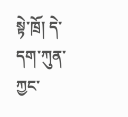སྟེ་ཁྲོ། དེ་དག་ཀུན་ཀྱང་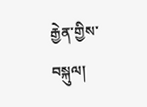རྒྱེན་གྱིས་བསྐུལ།